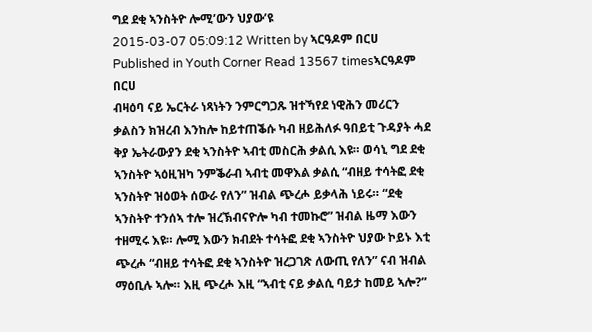ግደ ደቂ ኣንስትዮ ሎሚ’ውን ህያው’ዩ
2015-03-07 05:09:12 Written by ኣርዓዶም በርሀ Published in Youth Corner Read 13567 timesኣርዓዶም በርሀ
ብዛዕባ ናይ ኤርትራ ነጻነትን ንምርግጋጹ ዝተኻየደ ነዊሕን መሪርን ቃልስን ክዝረብ እንከሎ ከይተጠቕሱ ካብ ዘይሕለፉ ዓበይቲ ጉዳያት ሓደ ቅያ ኤትራውያን ደቂ ኣንስትዮ ኣብቲ መስርሕ ቃልሲ እዩ። ወሳኒ ግደ ደቂ ኣንስትዮ ኣዕዚዝካ ንምቕራብ ኣብቲ መዋእል ቃልሲ “ብዘይ ተሳትፎ ደቂ ኣንስትዮ ዝዕወት ሰውራ የለን” ዝብል ጭረሖ ይቃላሕ ነይሩ። “ደቂ ኣንስትዮ ተንሰኣ ተሎ ዝረኽብናዮሎ ካብ ተመኩሮ” ዝብል ዜማ እውን ተዘሚሩ እዩ። ሎሚ እውን ክብደት ተሳትፎ ደቂ ኣንስትዮ ህያው ኮይኑ እቲ ጭረሖ “ብዘይ ተሳትፎ ደቂ ኣንስትዮ ዝረጋገጽ ለውጢ የለን” ናብ ዝብል ማዕቢሉ ኣሎ። እዚ ጭረሖ እዚ “ኣብቲ ናይ ቃልሲ ባይታ ከመይ ኣሎ?”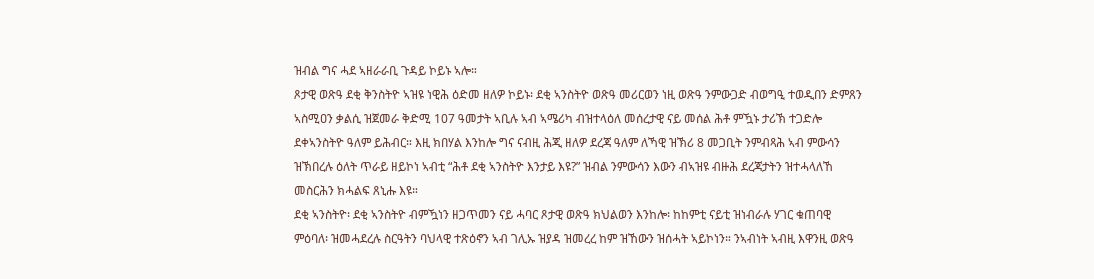ዝብል ግና ሓደ ኣዘራራቢ ጉዳይ ኮይኑ ኣሎ።
ጾታዊ ወጽዓ ደቂ ቅንስትዮ ኣዝዩ ነዊሕ ዕድመ ዘለዎ ኮይኑ፡ ደቂ ኣንስትዮ ወጽዓ መሪርወን ነዚ ወጽዓ ንምውጋድ ብወግዒ ተወዲበን ድምጸን ኣስሚዐን ቃልሲ ዝጀመራ ቅድሚ 107 ዓመታት ኣቢሉ ኣብ ኣሜሪካ ብዝተላዕለ መሰረታዊ ናይ መሰል ሕቶ ምዃኑ ታሪኽ ተጋድሎ ደቀኣንስትዮ ዓለም ይሕብር። እዚ ክበሃል እንከሎ ግና ናብዚ ሕጂ ዘለዎ ደረጃ ዓለም ለኻዊ ዝኽሪ 8 መጋቢት ንምብጻሕ ኣብ ምውሳን ዝኽበረሉ ዕለት ጥራይ ዘይኮነ ኣብቲ “ሕቶ ደቂ ኣንስትዮ እንታይ እዩ?” ዝብል ንምውሳን እውን ብኣዝዩ ብዙሕ ደረጃታትን ዝተሓላለኸ መስርሕን ክሓልፍ ጸኒሑ እዩ።
ደቂ ኣንስትዮ፡ ደቂ ኣንስትዮ ብምዃነን ዘጋጥመን ናይ ሓባር ጾታዊ ወጽዓ ክህልወን እንከሎ፡ ከከምቲ ናይቲ ዝነብራሉ ሃገር ቁጠባዊ ምዕባለ፡ ዝመሓደረሉ ስርዓትን ባህላዊ ተጽዕኖን ኣብ ገሊኡ ዝያዳ ዝመረረ ከም ዝኸውን ዝሰሓት ኣይኮነን። ንኣብነት ኣብዚ እዋንዚ ወጽዓ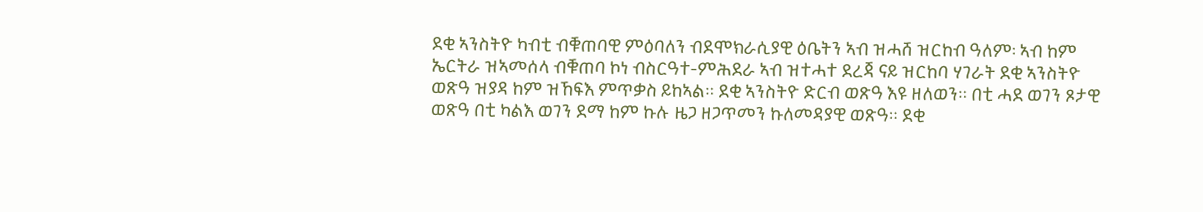ደቂ ኣንስትዮ ካብቲ ብቑጠባዊ ምዕባለን ብደሞክራሲያዊ ዕቤትን ኣብ ዝሓሸ ዝርከብ ዓለም፡ ኣብ ከም ኤርትራ ዝኣመሰላ ብቑጠባ ኮነ ብስርዓተ-ምሕደራ ኣብ ዝተሓተ ደረጃ ናይ ዝርከባ ሃገራት ደቂ ኣንስትዮ ወጽዓ ዝያዳ ከም ዝኸፍእ ምጥቃስ ይከኣል። ደቂ ኣንስትዮ ድርብ ወጽዓ እዩ ዘለወን። በቲ ሓደ ወገን ጾታዊ ወጽዓ በቲ ካልእ ወገን ደማ ከም ኩሉ ዜጋ ዘጋጥመን ኩለመዳያዊ ወጽዓ። ደቂ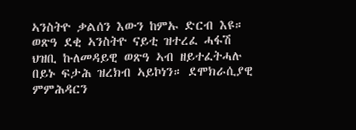ኣንስትዮ ቃልሰን እውን ከምኡ ድርብ እዩ። ወጽዓ ደቂ ኣንስትዮ ናይቲ ዝተረፈ ሓፋሽ ህዝቢ ኩለመዳይዊ ወጽዓ ኣብ ዘይተፈትሓሉ በይኑ ፍታሕ ዝረክብ ኣይኮነን። ደሞክራሲያዊ ምምሕዳርን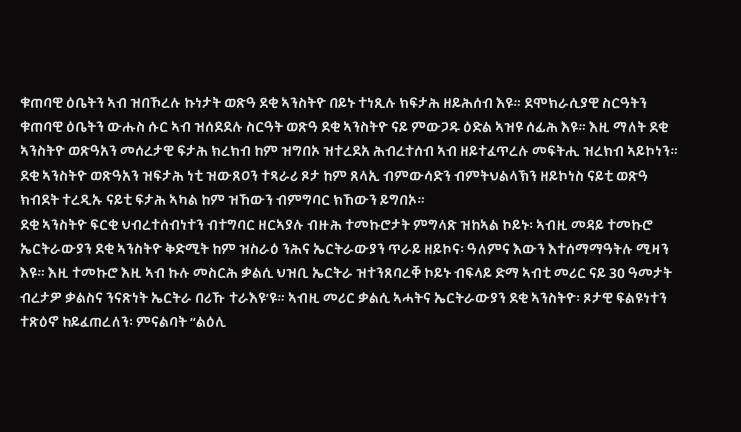ቁጠባዊ ዕቤትን ኣብ ዝበኾረሉ ኩነታት ወጽዓ ደቂ ኣንስትዮ በይኑ ተነጺሉ ክፍታሕ ዘይሕሰብ እዩ። ደሞክራሲያዊ ስርዓትን ቁጠባዊ ዕቤትን ውሑስ ሱር ኣብ ዝሰደደሉ ስርዓት ወጽዓ ደቂ ኣንስትዮ ናይ ምውጋዱ ዕድል ኣዝዩ ሰፊሕ እዩ። እዚ ማለት ደቂ ኣንስትዮ ወጽዓአን መሰረታዊ ፍታሕ ክረክብ ከም ዝግበኦ ዝተረደአ ሕብረተሰብ ኣብ ዘይተፈጥረሉ መፍትሒ ዝረክብ ኣይኮነን። ደቂ ኣንስትዮ ወጽዓአን ዝፍታሕ ነቲ ዝውጸዐን ተጻራሪ ጾታ ከም ጸላኢ ብምውሳድን ብምትህልላኽን ዘይኮነስ ናይቲ ወጽዓ ክብደት ተረዲኡ ናይቲ ፍታሕ ኣካል ከም ዝኸውን ብምግባር ክኸውን ይግበኦ።
ደቂ ኣንስትዮ ፍርቂ ህብረተሰብነተን ብተግባር ዘርኣያሉ ብዙሕ ተመኩሮታት ምግላጽ ዝከኣል ኮይኑ፡ ኣብዚ መዳይ ተመኩሮ ኤርትራውያን ደቂ ኣንስትዮ ቅድሚት ከም ዝስራዕ ንሕና ኤርትራውያን ጥራይ ዘይኮና፡ ዓለምና እውን እተሰማማዓትሉ ሚዛን እዩ። እዚ ተመኩሮ እዚ ኣብ ኩሉ መስርሕ ቃልሲ ህዝቢ ኤርትራ ዝተንጸባረቐ ኮይኑ ብፍላይ ድማ ኣብቲ መሪር ናይ 30 ዓመታት ብረታዎ ቃልስና ንናጽነት ኤርትራ በሪኹ ተራእዩ’ዩ። ኣብዚ መሪር ቃልሲ ኣሓትና ኤርትራውያን ደቂ ኣንስትዮ፡ ጾታዊ ፍልዩነተን ተጽዕኖ ከይፈጠረለን፡ ምናልባት “ልዕሊ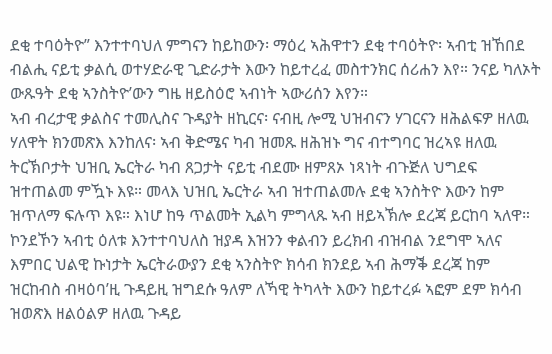ደቂ ተባዕትዮ” እንተተባህለ ምግናን ከይከውን፡ ማዕረ ኣሕዋተን ደቂ ተባዕትዮ፡ ኣብቲ ዝኸበደ ብልሒ ናይቲ ቃልሲ ወተሃድራዊ ጊድራታት እውን ከይተረፈ መስተንክር ሰሪሐን እየ። ንናይ ካለኦት ውጹዓት ደቂ ኣንስትዮ’ውን ግዜ ዘይስዕሮ ኣብነት ኣውሪሰን እየን።
ኣብ ብረታዊ ቃልስና ተመሊስና ጉዳያት ዘኪርና፡ ናብዚ ሎሚ ህዝብናን ሃገርናን ዘሕልፍዎ ዘለዉ ሃለዋት ክንመጽእ እንከለና፡ ኣብ ቅድሜና ካብ ዝመጹ ዘሕዝኑ ግና ብተግባር ዝረኣዩ ዘለዉ ትርኽቦታት ህዝቢ ኤርትራ ካብ ጸጋታት ናይቲ ብደሙ ዘምጸኦ ነጻነት ብጉጅለ ህግደፍ ዝተጠልመ ምዃኑ እዩ። መላእ ህዝቢ ኤርትራ ኣብ ዝተጠልመሉ ደቂ ኣንስትዮ እውን ከም ዝጥለማ ፍሉጥ እዩ። እነሆ ከዓ ጥልመት ኢልካ ምግላጹ ኣብ ዘይኣኽሎ ደረጃ ይርከባ ኣለዋ። ኮንደኾን ኣብቲ ዕለቱ እንተተባህለስ ዝያዳ እዝንን ቀልብን ይረክብ ብዝብል ንደግሞ ኣለና እምበር ህልዊ ኩነታት ኤርትራውያን ደቂ ኣንስትዮ ክሳብ ክንደይ ኣብ ሕማቕ ደረጃ ከም ዝርከብስ ብዛዕባ’ዚ ጉዳይዚ ዝግደሱ ዓለም ለኻዊ ትካላት እውን ከይተረፉ ኣፎም ደም ክሳብ ዝወጽእ ዘልዕልዎ ዘለዉ ጉዳይ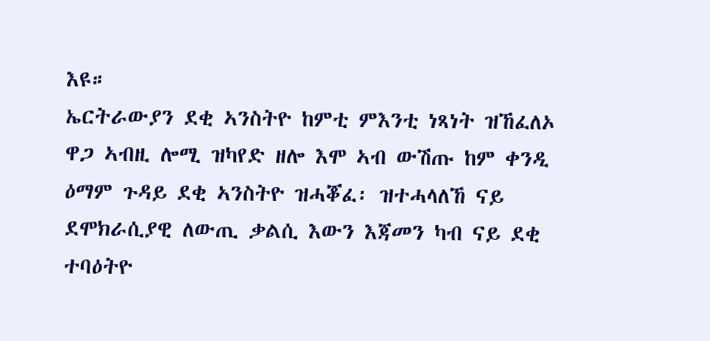እዩ።
ኤርትራውያን ደቂ ኣንስትዮ ከምቲ ምእንቲ ነጻነት ዝኸፈለኦ ዋጋ ኣብዚ ሎሚ ዝካየድ ዘሎ እሞ ኣብ ውሽጡ ከም ቀንዲ ዕማም ጉዳይ ደቂ ኣንስትዮ ዝሓቖፈ፡ ዝተሓላለኸ ናይ ደሞክራሲያዊ ለውጢ ቃልሲ እውን እጃመን ካብ ናይ ደቂ ተባዕትዮ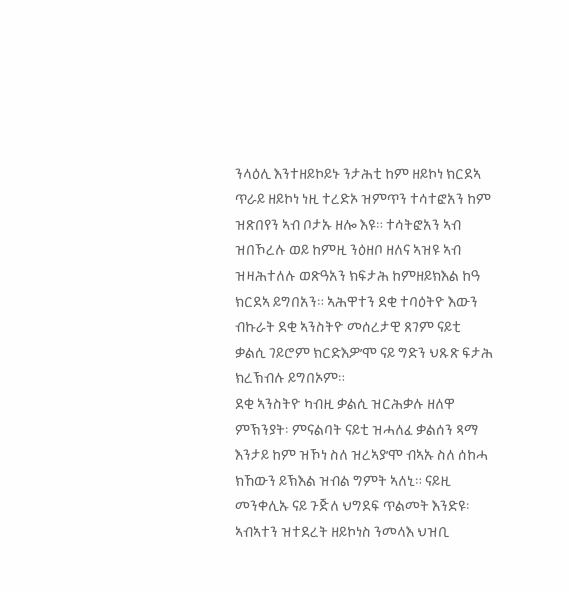ንላዕሊ እንተዘይኮይኑ ንታሕቲ ከም ዘይኮነ ክርደኣ ጥራይ ዘይኮነ ነዚ ተረድኦ ዝምጥን ተሳተፎአን ከም ዝጽበየን ኣብ ቦታኡ ዘሎ እዩ። ተሳትፎአን ኣብ ዝበኾረሉ ወይ ከምዚ ንዕዘቦ ዘለና ኣዝዩ ኣብ ዝዛሕተለሉ ወጽዓአን ክፍታሕ ከምዘይክእል ከዓ ክርደኣ ይግበአን። ኣሕዋተን ደቂ ተባዕትዮ እውን ብኩራት ደቂ ኣንስትዮ መሰረታዊ ጸገም ናይቲ ቃልሲ ገይሮም ክርድእዎ’ሞ ናይ ግድን ህጹጽ ፍታሕ ክረኽብሉ ይግበኦም።
ደቂ ኣንስትዮ ካብዚ ቃልሲ ዝርሕቃሉ ዘለዋ ምኽንያት፡ ምናልባት ናይቲ ዝሓለፈ ቃልሰን ጻማ እንታይ ከም ዝኾነ ስለ ዝረኣያ’ሞ ብኣኡ ስለ ሰከሓ ክኸውን ይኽእል ዝብል ግምት ኣለኒ። ናይዚ መንቀሊኡ ናይ ጉጅለ ህግደፍ ጥልመት እንድዩ፡ ኣብኣተን ዝተደረት ዘይኮነስ ንመላእ ህዝቢ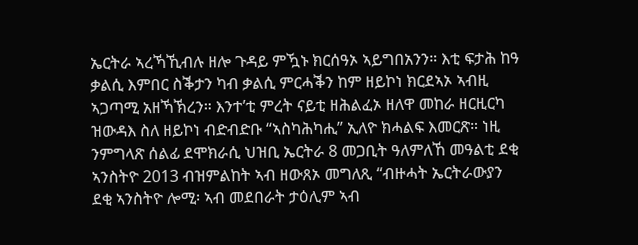ኤርትራ ኣረኻኺብሉ ዘሎ ጉዳይ ምዃኑ ክርሰዓኦ ኣይግበአንን። እቲ ፍታሕ ከዓ ቃልሲ እምበር ስቕታን ካብ ቃልሲ ምርሓቕን ከም ዘይኮነ ክርደኣኦ ኣብዚ ኣጋጣሚ አዘኻኽረን። እንተ’ቲ ምረት ናይቲ ዘሕልፈኦ ዘለዋ መከራ ዘርዚርካ ዝውዳእ ስለ ዘይኮነ ብድብድቡ “ኣስካሕካሒ” ኢለዮ ክሓልፍ እመርጽ። ነዚ ንምግላጽ ሰልፊ ደሞክራሲ ህዝቢ ኤርትራ 8 መጋቢት ዓለምለኸ መዓልቲ ደቂ ኣንስትዮ 2013 ብዝምልከት ኣብ ዘውጸኦ መግለጺ “ብዙሓት ኤርትራውያን ደቂ ኣንስትዮ ሎሚ፡ ኣብ መደበራት ታዕሊም ኣብ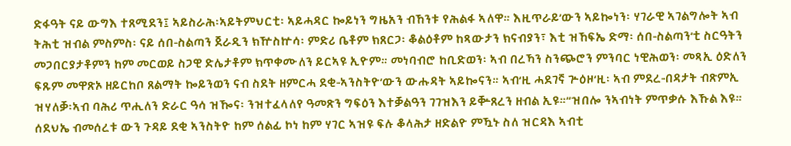ድፋዓት ናይ ውግእ ተጸሚደን፤ ኣይስራሕ፡ኣይትምህርቲ፡ ኣይሓዳር ኰይነን ግዜአን ብኸንቱ የሕልፋ ኣለዋ። እዚጥራይ’ውን ኣይኰነን፡ ሃገራዊ ኣገልግሎት ኣብ ትሕቲ ዝብል ምስምስ፡ ናይ ሰበ-ስልጣን ጀራዲን ክዅስኵሳ፡ ምድሪ ቤቶም ክጸርጋ፡ ቆልዕቶም ከጻውታን ክናብያን፣ እቲ ዝኸፍኤ ድማ፡ ሰበ-ስልጣን’ቲ ስርዓትን መጋበርያታቶምን ከም መርወይ ስጋዊ ድሌታቶም ክጥቀሙለን ይርኣዩ ኢዮም። መነባብሮ ከቢድወን፡ ኣብ በረኻን ስንጭሮን ምንባር ነዊሕወን፡ መጻኢ ዕድለን ፍጹም መዋጽኦ ዘይርከቦ ጸልማት ኰይንወን ናብ ስደት ዘምርሓ ደቂ-ኣንስትዮ’ውን ውሑዳት ኣይኰናን። ኣብ’ዚ ሓደገኛ ጕዕዞ’ዚ፡ ኣብ ምደረ-በዳታት ብጽምኢ ዝሃለቓ፡ኣብ ባሕሪ ጥሒለን ድራር ዓሳ ዝዀና፡ ንዝተፈላለየ ዓመጽን ግፍዕን እተቓልዓን ገገዝእን ይቝጸረን ዘብል ኢዩ።”ዝበሎ ንኣብነት ምጥቃሱ እኹል እዩ።
ሰደህኤ ብመሰረቱ ውን ጉዳይ ደቂ ኣንስትዮ ከም ሰልፊ ኮነ ከም ሃገር ኣዝዩ ፍሉ ቆላሕታ ዘድልዮ ምዃኑ ስለ ዝርዳእ ኣብቲ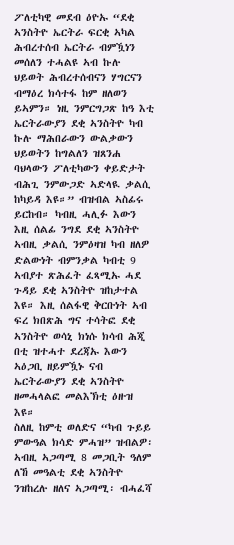ፖለቲካዊ መደብ ዕዮኡ “ደቂ ኣንስትዮ ኤርትራ ፍርቂ ኣካል ሕብረተሰብ ኤርትራ ብምዃነን መሰለን ተሓልዩ ኣብ ኩሉ ህይወት ሕብረተሰብናን ሃግርናን ብማዕረ ክሳተፋ ከም ዘለወን ይኣምን። ነዚ ንምርግጋጽ ከዓ እቲ ኤርትራውያን ደቂ ኣንስትዮ ካብ ኩሉ ማሕበራውን ውልቃውን ህይወትን ከግልለን ዝጸንሐ ባህላውን ፖለቲካውን ቀይድታት ብሕጊ ንምውጋድ ኣድላዪ ቃልሲ ከካይዳ እዩ።” ብዝብል ኣስፊሩ ይርከብ። ካብዚ ሓሊፉ እውን እዚ ሰልፊ ንግደ ደቂ ኣንስትዮ ኣብዚ ቃልሲ ንምዕዛዝ ካብ ዘለዎ ድልውነት ብምንቃል ካብቲ 9 ኣብያተ ጽሕፈት ፈጻሚኡ ሓደ ጉዳይ ደቂ ኣንስትዮ ዝከታተል እዩ። እዚ ሰልፋዊ ቅርቡነት ኣብ ፍረ ክበጽሕ ግና ተሳትፎ ደቂ ኣንስትዮ ወሳኒ ክነሱ ክሳብ ሕጂ በቲ ዝተሓተ ደረጃኡ እውን ኣዕጋቢ ዘይምዃኑ ናብ ኤርትራውያን ደቂ ኣንስትዮ ዘመሓላልፎ መልእኽቲ ዕዙዝ እዩ።
ስለዚ ከምቲ ወለድና “ካብ ጉይይ ምውዓል ክሳድ ምሓዝ” ዝብልዎ፡ ኣብዚ ኣጋጣሚ 8 መጋቢት ዓለም ለኸ መዓልቲ ደቂ ኣንስትዮ ንዝከረሉ ዘለና ኣጋጣሚ፡ ብሓፈሻ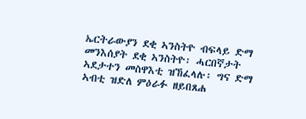ኤርትራውያን ደቂ ኣንስትዮ ብፍላይ ድማ መንእሰያት ደቂ ኣንስትዮ፡ ሓርበኛታት ኣደታተን መስዋእቲ ዝኸፈላሉ፡ ግና ድማ ኣብቲ ዝድለ ምዕራፉ ዘይበጸሐ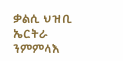ቃልሲ ህዝቢ ኤርትራ ንምምላእ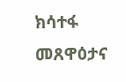ክሳተፋ መጸዋዕታና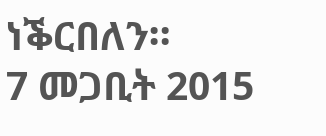ነቕርበለን።
7 መጋቢት 2015